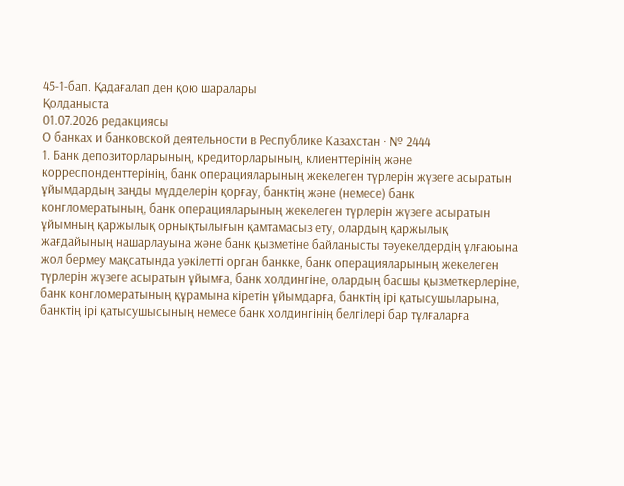45-1-бап. Қадағалап ден қою шаралары
Қолданыста
01.07.2026 редакциясы
О банках и банковской деятельности в Республике Казахстан · № 2444
1. Банк депозиторларының, кредиторларының, клиенттерінің және корреспонденттерінің, банк операцияларының жекелеген түрлерін жүзеге асыратын ұйымдардың заңды мүдделерін қорғау, банктің және (немесе) банк конгломератының, банк операцияларының жекелеген түрлерін жүзеге асыратын ұйымның қаржылық орнықтылығын қамтамасыз ету, олардың қаржылық жағдайының нашарлауына және банк қызметіне байланысты тәуекелдердің ұлғаюына жол бермеу мақсатында уәкілетті орган банкке, банк операцияларының жекелеген түрлерін жүзеге асыратын ұйымға, банк холдингіне, олардың басшы қызметкерлеріне, банк конгломератының құрамына кіретін ұйымдарға, банктің iрі қатысушыларына, банктің ірі қатысушысының немесе банк холдингінің белгілері бар тұлғаларға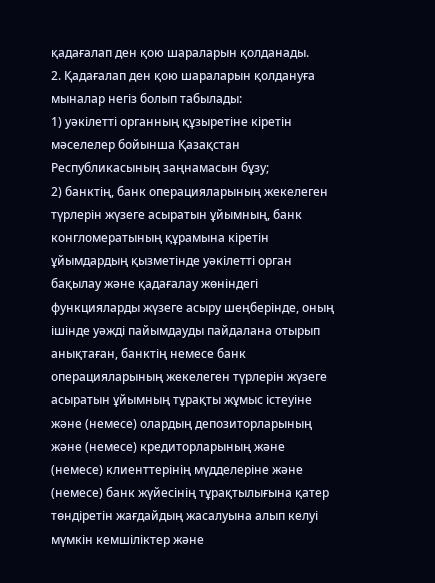қадағалап ден қою шараларын қолданады.
2. Қадағалап ден қою шараларын қолдануға мыналар негіз болып табылады:
1) уәкілетті органның құзыретіне кіретін мәселелер бойынша Қазақстан Республикасының заңнамасын бұзу;
2) банктің, банк операцияларының жекелеген түрлерін жүзеге асыратын ұйымның, банк конгломератының құрамына кіретін ұйымдардың қызметінде уәкілетті орган бақылау және қадағалау жөніндегі функцияларды жүзеге асыру шеңберінде, оның ішінде уәжді пайымдауды пайдалана отырып анықтаған, банктің немесе банк операцияларының жекелеген түрлерін жүзеге асыратын ұйымның тұрақты жұмыс істеуіне және (немесе) олардың депозиторларының және (немесе) кредиторларының және (немесе) клиенттерінің мүдделеріне және (немесе) банк жүйесінің тұрақтылығына қатер төндіретін жағдайдың жасалуына алып келуі мүмкін кемшіліктер және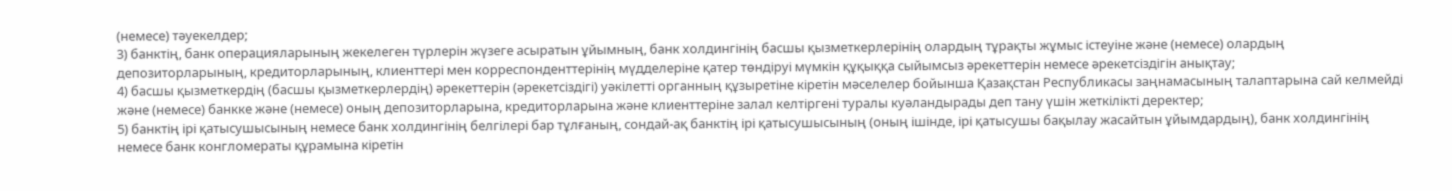(немесе) тәуекелдер;
3) банктің, банк операцияларының жекелеген түрлерін жүзеге асыратын ұйымның, банк холдингінің басшы қызметкерлерінің олардың тұрақты жұмыс істеуіне және (немесе) олардың депозиторларының, кредиторларының, клиенттері мен корреспонденттерінің мүдделеріне қатер төндіруі мүмкін құқыққа сыйымсыз әрекеттерін немесе әрекетсіздігін анықтау;
4) басшы қызметкердің (басшы қызметкерлердің) әрекеттерін (әрекетсіздігі) уәкілетті органның құзыретіне кіретін мәселелер бойынша Қазақстан Республикасы заңнамасының талаптарына сай келмейді және (немесе) банкке және (немесе) оның депозиторларына, кредиторларына және клиенттеріне залал келтіргені туралы куәландырады деп тану үшін жеткілікті деректер;
5) банктің ірі қатысушысының немесе банк холдингінің белгілері бар тұлғаның, сондай-ақ банктің ірі қатысушысының (оның ішінде, ірі қатысушы бақылау жасайтын ұйымдардың), банк холдингінің немесе банк конгломераты құрамына кіретін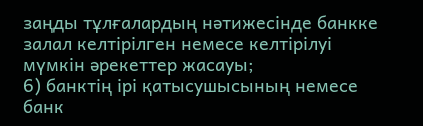заңды тұлғалардың нәтижесінде банкке залал келтірілген немесе келтірілуі мүмкін әрекеттер жасауы;
6) банктің ірі қатысушысының немесе банк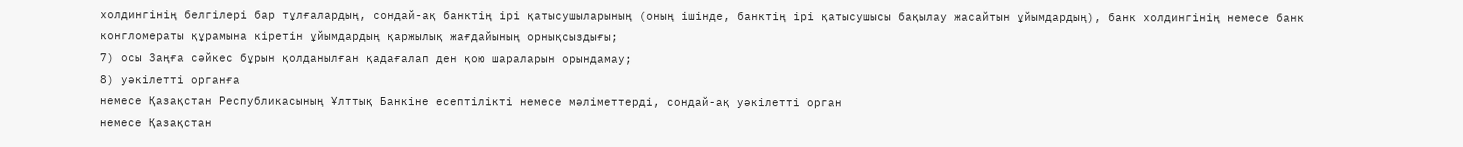холдингінің белгілері бар тұлғалардың, сондай-ақ банктің ірі қатысушыларының (оның ішінде, банктің ірі қатысушысы бақылау жасайтын ұйымдардың), банк холдингінің немесе банк конгломераты құрамына кіретін ұйымдардың қаржылық жағдайының орнықсыздығы;
7) осы Заңға сәйкес бұрын қолданылған қадағалап ден қою шараларын орындамау;
8) уәкiлеттi органға
немесе Қазақстан Республикасының Ұлттық Банкіне есептілікті немесе мәліметтерді, сондай-ақ уәкілетті орган
немесе Қазақстан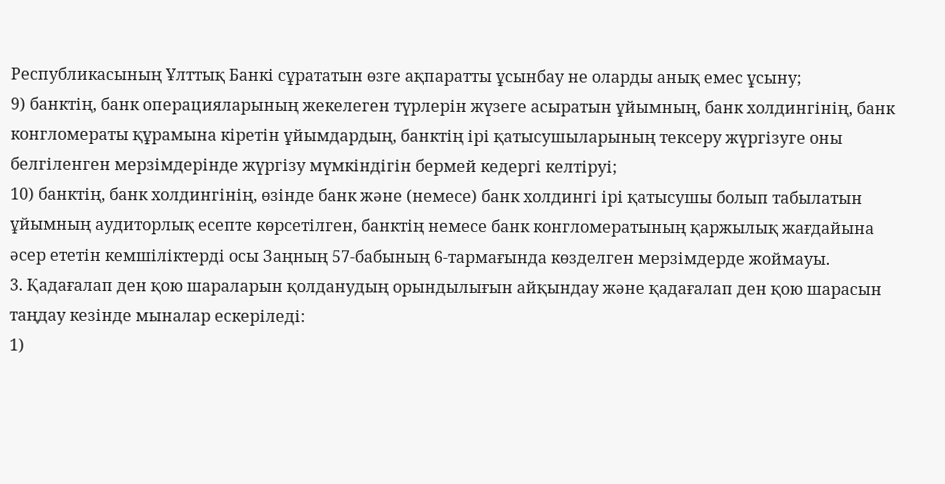Республикасының Ұлттық Банкі сұрататын өзге ақпаратты ұсынбау не оларды анық емес ұсыну;
9) банктің, банк операцияларының жекелеген түрлерін жүзеге асыратын ұйымның, банк холдингінің, банк конгломераты құрамына кіретін ұйымдардың, банктің ірі қатысушыларының тексеру жүргізуге оны белгіленген мерзімдерінде жүргізу мүмкіндігін бермей кедергі келтіруі;
10) банктің, банк холдингінің, өзінде банк және (немесе) банк холдингі ірі қатысушы болып табылатын ұйымның аудиторлық есепте көрсетілген, банктің немесе банк конгломератының қаржылық жағдайына әсер ететін кемшіліктерді осы Заңның 57-бабының 6-тармағында көзделген мерзімдерде жоймауы.
3. Қадағалап ден қою шараларын қолданудың орындылығын айқындау және қадағалап ден қою шарасын таңдау кезінде мыналар ескеріледі:
1)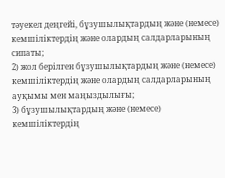тәуекел деңгейі, бұзушылықтардың және (немесе) кемшіліктердің және олардың салдарларының сипаты;
2) жол берілген бұзушылықтардың және (немесе) кемшіліктердің және олардың салдарларының ауқымы мен маңыздылығы;
3) бұзушылықтардың және (немесе) кемшіліктердің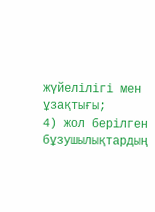жүйелілігі мен ұзақтығы;
4) жол берілген бұзушылықтардың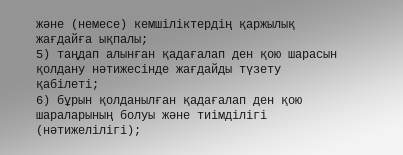және (немесе) кемшіліктердің қаржылық жағдайға ықпалы;
5) таңдап алынған қадағалап ден қою шарасын қолдану нәтижесінде жағдайды түзету қабілеті;
6) бұрын қолданылған қадағалап ден қою шараларының болуы және тиімділігі (нәтижелілігі);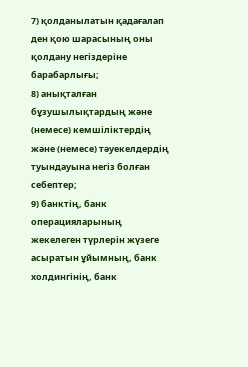7) қолданылатын қадағалап ден қою шарасының оны қолдану негіздеріне барабарлығы;
8) анықталған бұзушылықтардың және (немесе) кемшіліктердің және (немесе) тәуекелдердің туындауына негіз болған себептер;
9) банктің, банк операцияларының жекелеген түрлерін жүзеге асыратын ұйымның, банк холдингінің, банк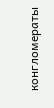конгломераты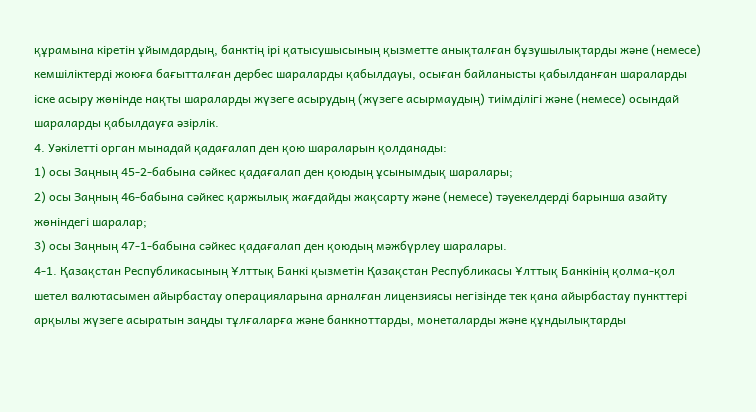құрамына кіретін ұйымдардың, банктің ірі қатысушысының қызметте анықталған бұзушылықтарды және (немесе) кемшіліктерді жоюға бағытталған дербес шараларды қабылдауы, осыған байланысты қабылданған шараларды іске асыру жөнінде нақты шараларды жүзеге асырудың (жүзеге асырмаудың) тиімділігі және (немесе) осындай шараларды қабылдауға әзірлік.
4. Уәкілетті орган мынадай қадағалап ден қою шараларын қолданады:
1) осы Заңның 45-2-бабына сәйкес қадағалап ден қоюдың ұсынымдық шаралары;
2) осы Заңның 46-бабына сәйкес қаржылық жағдайды жақсарту және (немесе) тәуекелдерді барынша азайту жөніндегі шаралар;
3) осы Заңның 47-1-бабына сәйкес қадағалап ден қоюдың мәжбүрлеу шаралары.
4-1. Қазақстан Республикасының Ұлттық Банкі қызметін Қазақстан Республикасы Ұлттық Банкінің қолма-қол шетел валютасымен айырбастау операцияларына арналған лицензиясы негізінде тек қана айырбастау пункттері арқылы жүзеге асыратын заңды тұлғаларға және банкноттарды, монеталарды және құндылықтарды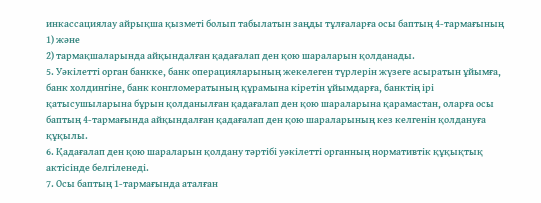инкассациялау айрықша қызметі болып табылатын заңды тұлғаларға осы баптың 4-тармағының 1) және
2) тармақшаларында айқындалған қадағалап ден қою шараларын қолданады.
5. Уәкілетті орган банкке, банк операцияларының жекелеген түрлерін жүзеге асыратын ұйымға, банк холдингіне, банк конгломератының құрамына кіретін ұйымдарға, банктің ірі қатысушыларына бұрын қолданылған қадағалап ден қою шараларына қарамастан, оларға осы баптың 4-тармағында айқындалған қадағалап ден қою шараларының кез келгенін қолдануға құқылы.
6. Қадағалап ден қою шараларын қолдану тәртібі уәкiлеттi органның нормативтік құқықтық актісінде белгіленеді.
7. Осы баптың 1-тармағында аталған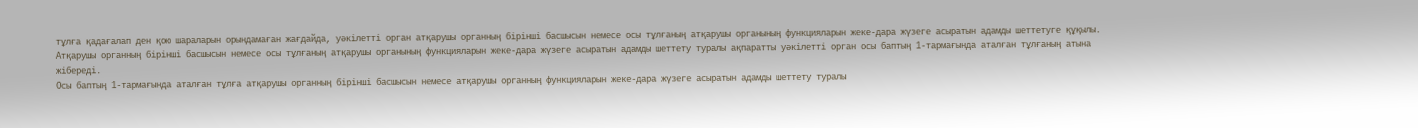тұлға қадағалап ден қою шараларын орындамаған жағдайда, уәкілетті орган атқарушы органның бірінші басшысын немесе осы тұлғаның атқарушы органының функцияларын жеке-дара жүзеге асыратын адамды шеттетуге құқылы.
Атқарушы органның бірінші басшысын немесе осы тұлғаның атқарушы органының функцияларын жеке-дара жүзеге асыратын адамды шеттету туралы ақпаратты уәкілетті орган осы баптың 1-тармағында аталған тұлғаның атына жібереді.
Осы баптың 1-тармағында аталған тұлға атқарушы органның бірінші басшысын немесе атқарушы органның функцияларын жеке-дара жүзеге асыратын адамды шеттету туралы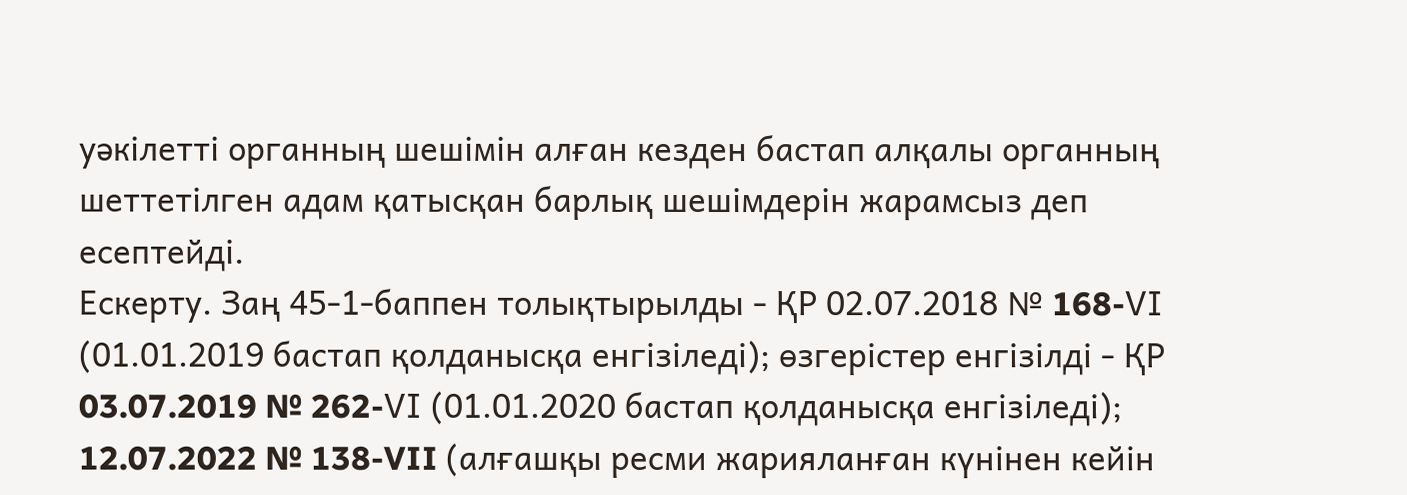уәкілетті органның шешімін алған кезден бастап алқалы органның шеттетілген адам қатысқан барлық шешімдерін жарамсыз деп есептейді.
Ескерту. Заң 45-1-баппен толықтырылды - ҚР 02.07.2018 № 168-VІ (01.01.2019 бастап қолданысқа енгізіледі); өзгерістер енгізілді - ҚР 03.07.2019 № 262-VІ (01.01.2020 бастап қолданысқа енгізіледі); 12.07.2022 № 138-VII (алғашқы ресми жарияланған күнінен кейін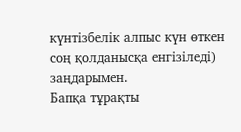күнтізбелік алпыс күн өткен соң қолданысқа енгізіледі) заңдарымен.
Бапқа тұрақты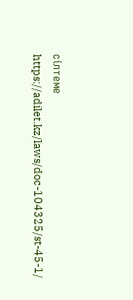сілтеме
https://adilet.kz/laws/doc-104325/st-45-1/